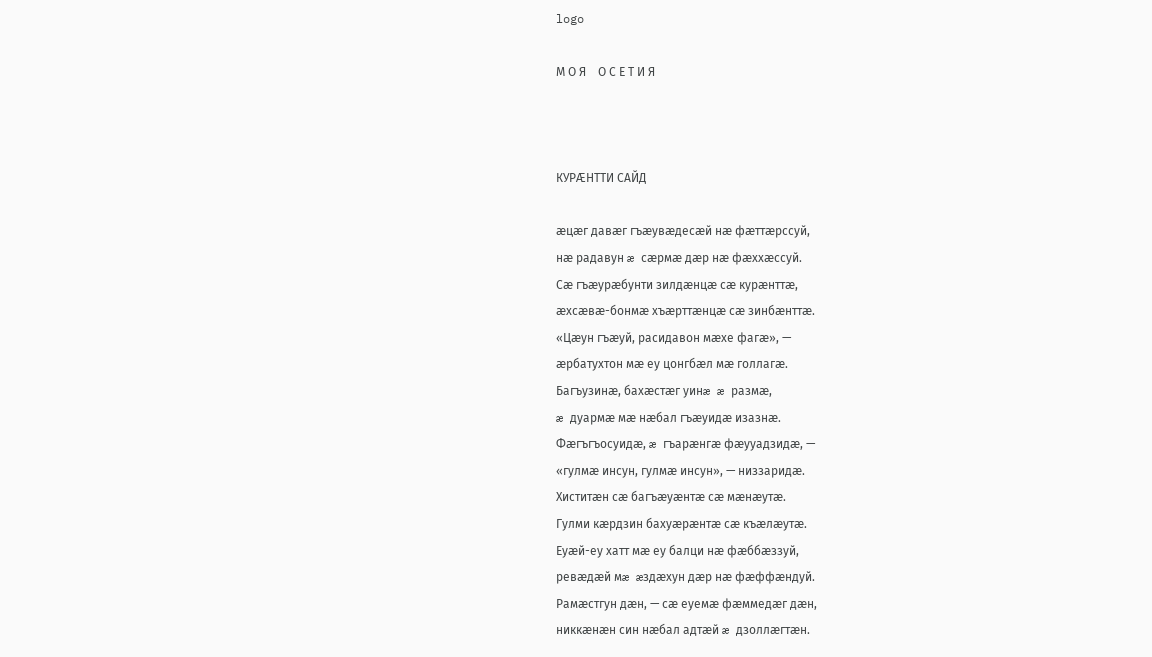logo

М О Я    О С Е Т И Я



КУРÆНТТИ САЙД

æцæг давæг гъæувæдесæй нæ фæттæрссуй,
нæ радавун æ сæрмæ дæр нæ фæххæссуй.
Сæ гъæурæбунти зилдæнцæ сæ курæнттæ,
æхсæвæ-бонмæ хъæрттæнцæ сæ зинбæнттæ.
«Цæун гъæуй, расидавон мæхе фагæ», —
æрбатухтон мæ еу цонгбæл мæ голлагæ.
Багъузинæ, бахæстæг уинæ æ размæ,
æ дуармæ мæ нæбал гъæуидæ изазнæ.
Фæгъгъосуидæ, æ гъарæнгæ фæууадзидæ, —
«гулмæ инсун, гулмæ инсун», — низзаридæ.
Хиститæн сæ багъæуæнтæ сæ мæнæутæ.
Гулми кæрдзин бахуæрæнтæ сæ къæлæутæ.
Еуæй-еу хатт мæ еу балци нæ фæббæззуй,
ревæдæй мæ æздæхун дæр нæ фæффæндуй.
Рамæстгун дæн, — сæ еуемæ фæммедæг дæн,
никкæнæн син нæбал адтæй æ дзоллæгтæн.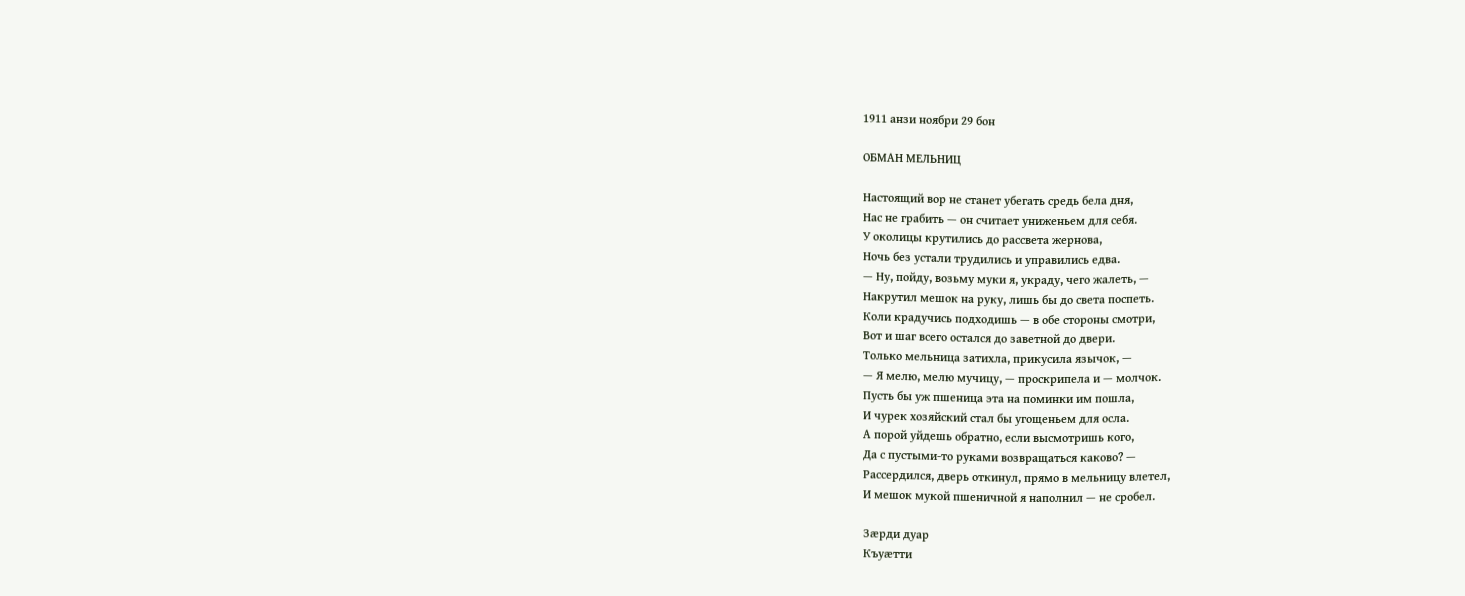1911 анзи ноябри 29 бон

ОБМАН МЕЛЬНИЦ

Настоящий вор не станет убегать средь бела дня,
Нас не грабить — он считает униженьем для себя.
У околицы крутились до рассвета жернова,
Ночь без устали трудились и управились едва.
— Ну, пойду, возьму муки я, украду, чего жалеть, —
Накрутил мешок на руку, лишь бы до света поспеть.
Коли крадучись подходишь — в обе стороны смотри,
Вот и шаг всего остался до заветной до двери.
Только мельница затихла, прикусила язычок, —
— Я мелю, мелю мучицу, — проскрипела и — молчок.
Пусть бы уж пшеница эта на поминки им пошла,
И чурек хозяйский стал бы угощеньем для осла.
А порой уйдешь обратно, если высмотришь кого,
Да с пустыми-то руками возвращаться каково? —
Рассердился, дверь откинул, прямо в мельницу влетел,
И мешок мукой пшеничной я наполнил — не сробел.

Зæрди дуар
Къуæтти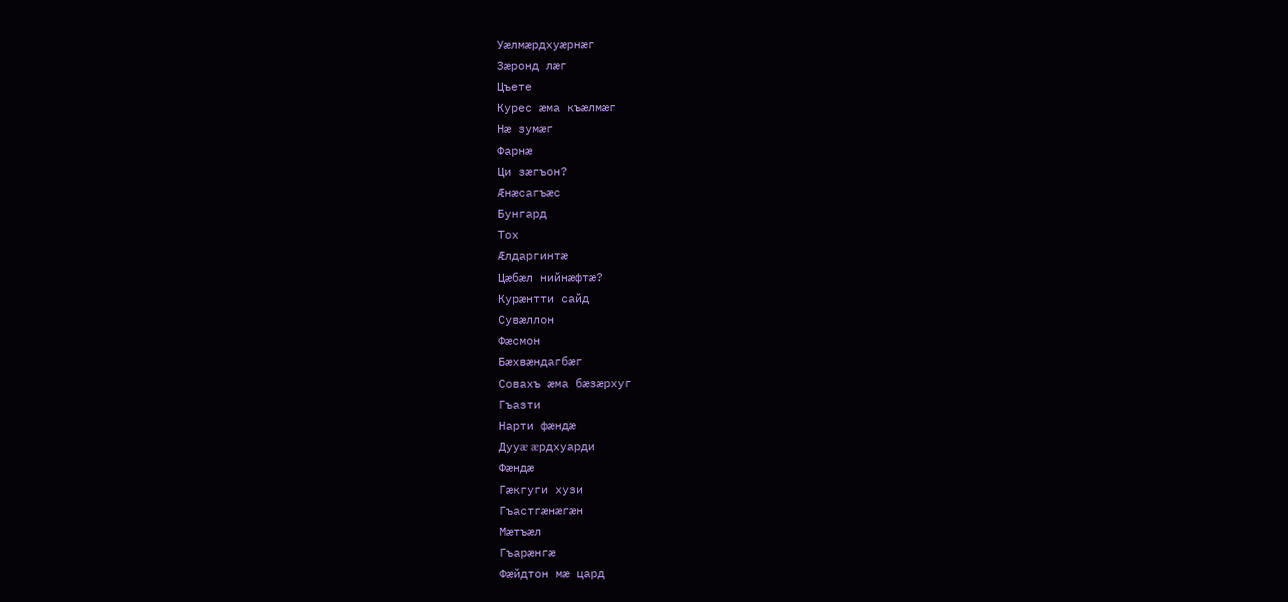Уæлмæрдхуæрнæг
Зæронд лæг
Цъете
Курес æма къæлмæг
Нæ зумæг
Фарнæ
Ци зæгъон?
Æнæсагъæс
Бунгард
Тох
Æлдаргинтæ
Цæбæл нийнæфтæ?
Курæнтти сайд
Сувæллон
Фæсмон
Бæхвæндагбæг
Совахъ æма бæзæрхуг
Гъазти
Нарти фæндæ
Дууæ æрдхуарди
Фæндæ
Гæкгуги хузи
Гъастгæнæгæн
Мæтъæл
Гъарæнгæ
Фæйдтон мæ цард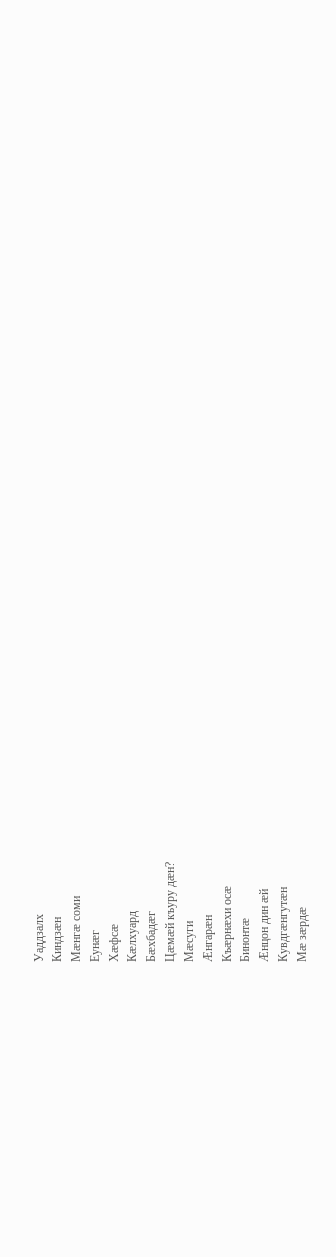Уаддзалх
Киндзæн
Мæнгæ соми
Еунæг
Хæфсæ
Кæлхуард
Бæхбадæг
Цæмæй къуру дæн?
Мæсуги
Æнгарæн
Къæрнæхи осæ
Бинонтæ
Æнцон дин æй
Кувдгæнгутæн
Мæ зæрдæ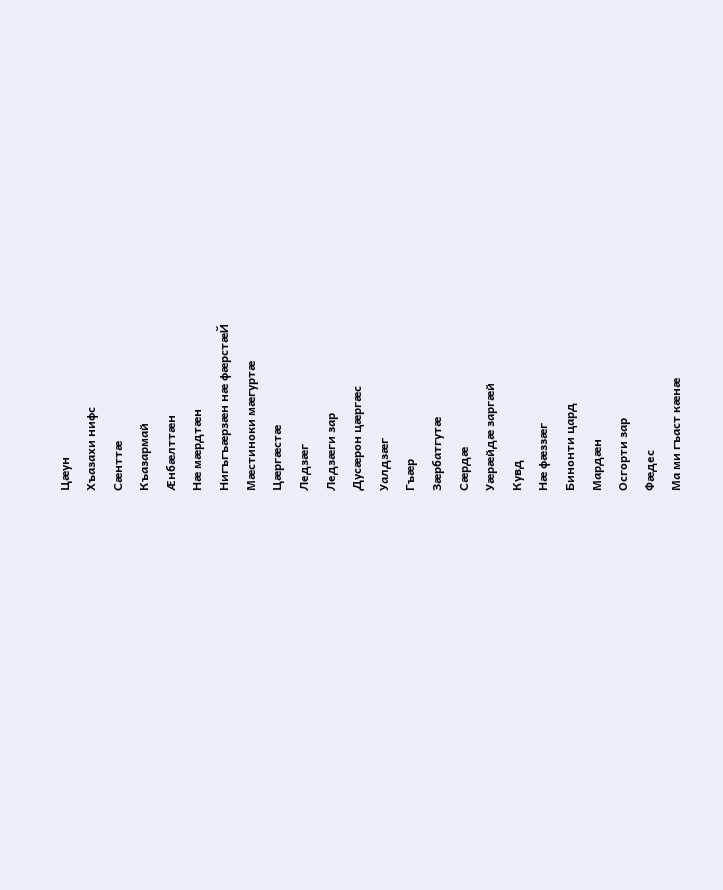Цæун
Хъазахи нифс
Сæнттæ
Къазармай
Æнбæлттæн
Нæ мæрдтæн
Нигъгъæрзæн нæ фæрстæЙ
Мæстиноки мæгуртæ
Цæргæстæ
Ледзæг
Ледзæги зар
Дусæрон цæргæс
Уалдзæг
Гъæр
Зæрбатгутæ
Сæрдæ
Уæрæйдæ заргæй
Кувд
Нæ фæззæг
Бинонти цард
Мардæн
Осгорти зар
Фæдес
Ма ми гъаст кæнæ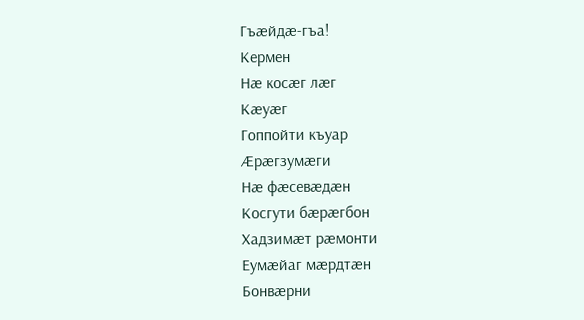Гъæйдæ-гъа!
Кермен
Нæ косæг лæг
Кæуæг
Гоппойти къуар
Æрæгзумæги
Нæ фæсевæдæн
Косгути бæрæгбон
Хадзимæт рæмонти
Еумæйаг мæрдтæн
Бонвæрни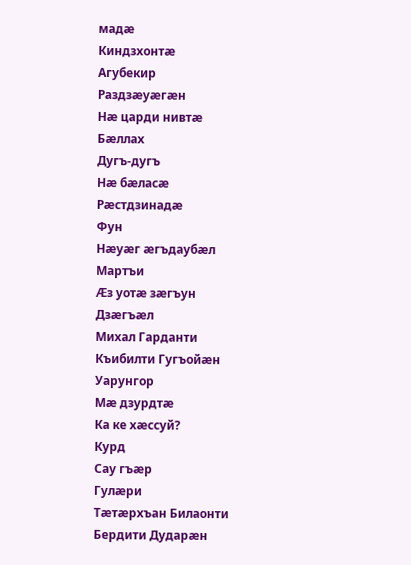мадæ
Киндзхонтæ
Агубекир
Раздзæуæгæн
Нæ царди нивтæ
Бæллах
Дугъ-дугъ
Нæ бæласæ
Рæстдзинадæ
Фун
Нæуæг æгъдаубæл
Мартъи
Æз уотæ зæгъун
Дзæгъæл
Михал Гарданти
Къибилти Гугъойæн
Уарунгор
Мæ дзурдтæ
Ка ке хæссуй?
Курд
Сау гъæр
Гулæри
Тæтæрхъан Билаонти
Бердити Дударæн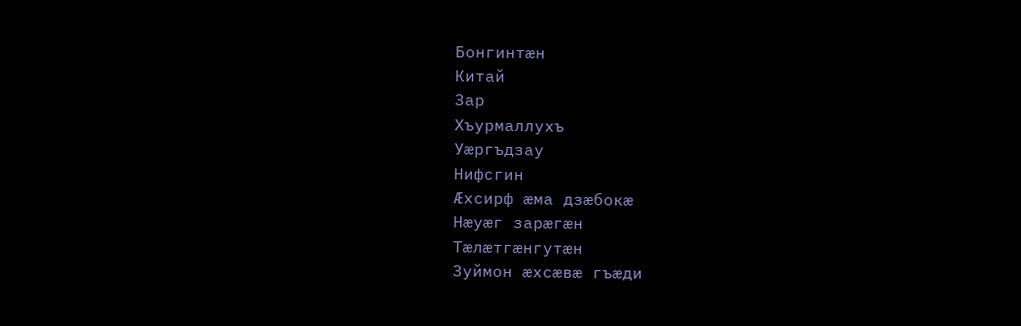Бонгинтæн
Китай
Зар
Хъурмаллухъ
Уæргъдзау
Нифсгин
Æхсирф æма дзæбокæ
Нæуæг зарæгæн
Тæлæтгæнгутæн
Зуймон æхсæвæ гъæди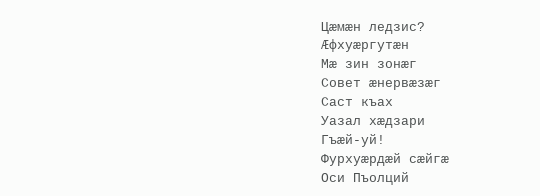Цæмæн ледзис?
Æфхуæргутæн
Мæ зин зонæг
Совет æнервæзæг
Саст къах
Уазал хæдзари
Гъæй-уй!
Фурхуæрдæй сæйгæ
Оси Пъолций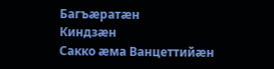Багъæратæн
Киндзæн
Сакко æма Ванцеттийæн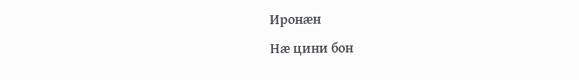Иронæн
Нæ цини бон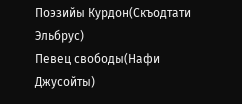Поэзийы Курдон(Скъодтати Эльбрус)
Певец свободы(Нафи Джусойты)